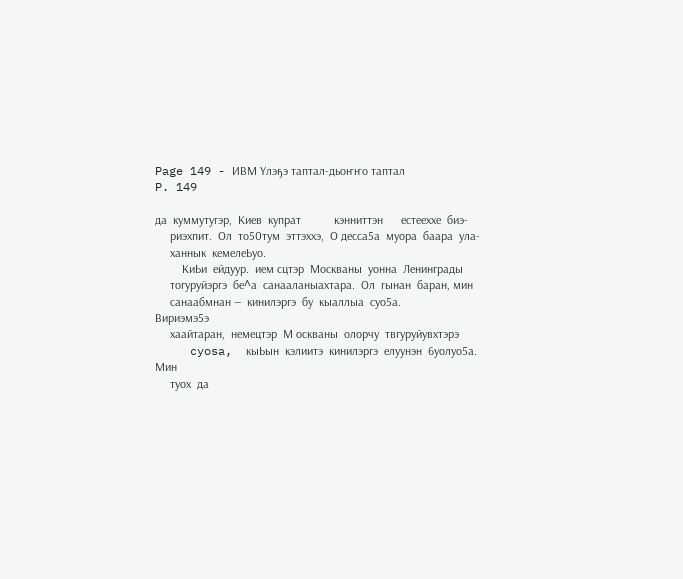Page 149 - ИВМ Үлэҕэ таптал-дьоҥҥо таптал
P. 149

да  куммутугэр,  Киев  купрат           кэнниттэн      естееххе  биэ-
     риэхпит.  Ол  то50тум  эттэххэ,  О десса5а  муора  баара  ула-
     ханнык  кемелеЬуо.
         КиЬи  ейдуур.  ием сцтэр  Москваны  уонна  Ленинграды
     тогуруйэргэ  бе^а  санааланыахтара.  Ол  гынан  баран, мин
     санаабмнан —  кинилэргэ  бу  кыаллыа  суо5а.                Вириэмэ5э
     хаайтаран,  немецтэр  М оскваны  олорчу  твгуруйувхтэрэ
     cyosa,  кыЬын  кэлиитэ  кинилэргэ  елуунэн  6уолуо5а.  Мин
     туох  да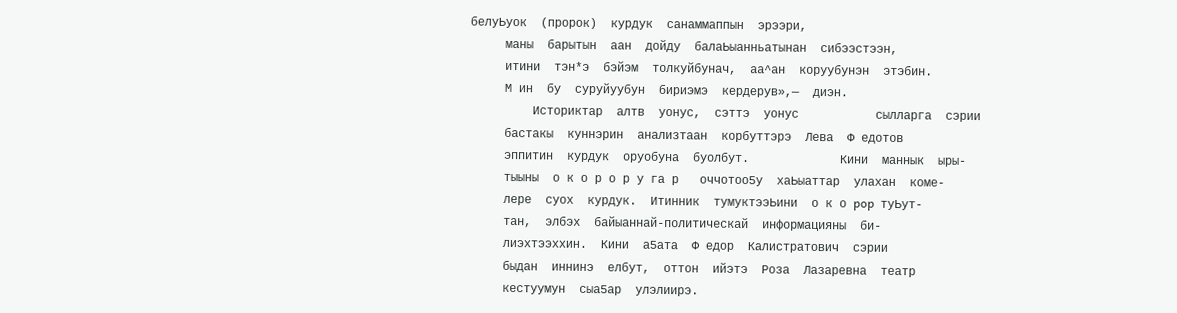белуЬуок  (пророк)  курдук  санаммаппын  эрээри,
     маны  барытын  аан  дойду  балаЬыанньатынан  сибээстээн,
     итини  тэн*э  бэйэм  толкуйбунач,  аа^ан  коруубунэн  этэбин.
     М ин  бу  суруйуубун  бириэмэ  кердерув»,—  диэн.
         Историктар  алтв  уонус,  сэттэ  уонус           сылларга  сэрии
     бастакы  куннэрин  анализтаан  корбуттэрэ  Лева  Ф едотов
     эппитин  курдук  оруобуна  буолбут.             Кини  маннык  ыры-
     тыыны  о к о р о р у га р   оччотоо5у  хаЬыаттар  улахан  коме-
     лере  суох  курдук.  Итинник  тумуктээЬини  о к о pop  туЬут-
     тан,  элбэх  байыаннай-политическай  информацияны  би-
     лиэхтээххин.  Кини  а5ата  Ф едор  Калистратович  сэрии
     быдан  иннинэ  елбут,  оттон  ийэтэ  Роза  Лазаревна  театр
     кестуумун  сыа5ар  улэлиирэ.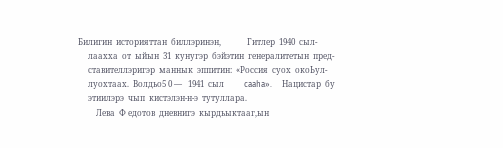Билигин  историяттан  биллэринэн,             Гитлер  1940  сыл-
     лаахха  от  ыйын  31  кунугэр  бэйэтин  генералитетын  пред-
     ставителлэригэр  маннык  эппитин:  «Россия  суох  окоЬул-
     луохтаах.  Волдьо5 0 —   1941  сыл          caaha».     Нацистар  бу
     этиилэрэ  чып  кистэлэн-н-э  тутуллара.
         Лева  Ф едотов  дневнигэ  кырдьыктааг,ын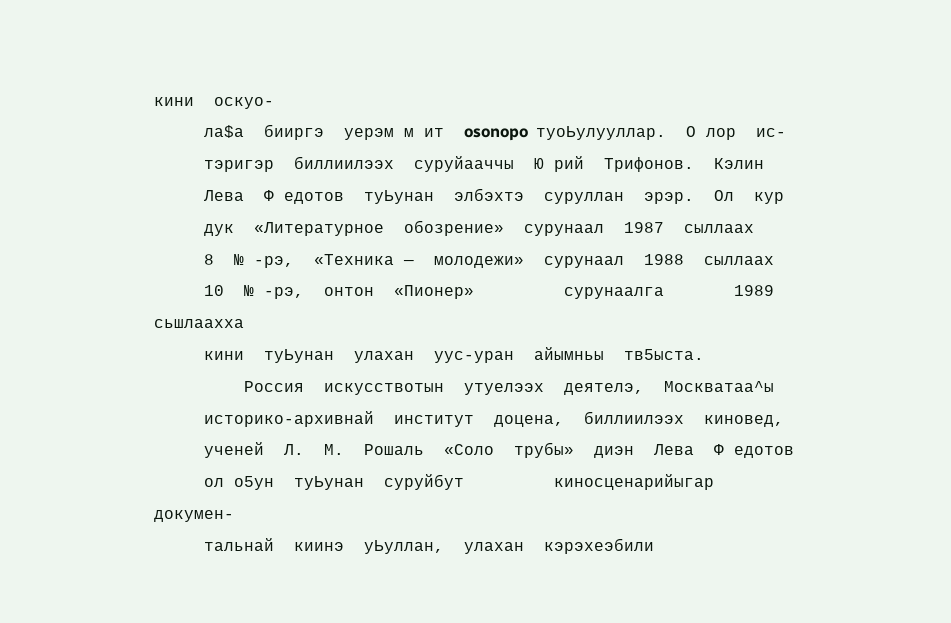кини  оскуо-
     ла$а  бииргэ  уерэм м ит  osonopo  туоЬулууллар.  О лор  ис-
     тэригэр  биллиилээх  суруйааччы  Ю рий  Трифонов.  Кэлин
     Лева  Ф едотов  туЬунан  элбэхтэ  суруллан  эрэр.  Ол  кур
     дук  «Литературное  обозрение»  сурунаал  1987  сыллаах
     8  № -рэ,  «Техника —  молодежи»  сурунаал  1988  сыллаах
     10  № -рэ,  онтон  «Пионер»         сурунаалга       1989  сьшлаахха
     кини  туЬунан  улахан  уус-уран  айымньы  тв5ыста.
         Россия  искусствотын  утуелээх  деятелэ,  Москватаа^ы
     историко-архивнай  институт  доцена,  биллиилээх  киновед,
     ученей  Л.  М.  Рошаль  «Соло  трубы»  диэн  Лева  Ф едотов
     ол о5ун  туЬунан  суруйбут         киносценарийыгар          докумен-
     тальнай  киинэ  уЬуллан,  улахан  кэрэхеэбили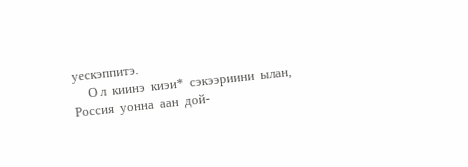уескэппитэ.
     О л  киинэ  киэи*  сэкээриини  ылан,  Россия  уонна  аан  дой-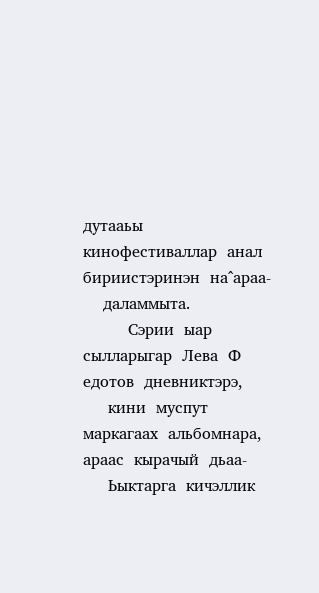дутааьы  кинофестиваллар  анал  бириистэринэн  на^араа-
    даламмыта.
         Сэрии  ыар  сылларыгар  Лева  Ф едотов  дневниктэрэ,
     кини  муспут  маркагаах  альбомнара,  араас  кырачый  дьаа-
     Ьыктарга  кичэллик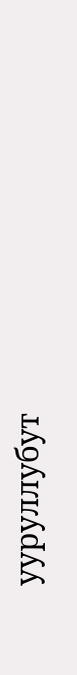ууруллубут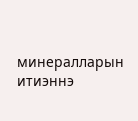минералларын         итиэннэ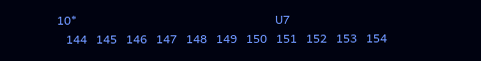10*                                                                  U7
   144   145   146   147   148   149   150   151   152   153   154